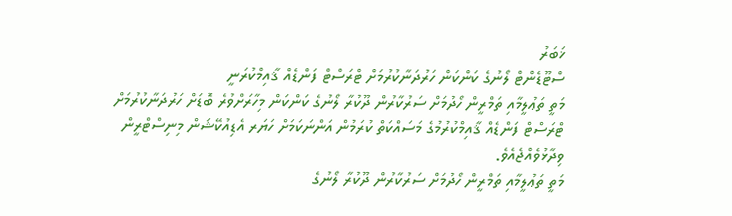ޚަބަރު
ސްޓޫޑެންޓް ލޯނުގެ ކަންކަން ހަރުދަނާކުރުމަށް ޓްރަސްޓް ފަންޑެއް ޤާއިމްކުރަނީ
މަތީ ތަޢުލީމާއި ތަމްރީން ހޯދުމަށް ސަރުކާރުން ދޫކުރާ ލޯނުގެ ކަންކަން މިހާރަށްވުރެ ބޮޑަށް ހަރުދަނާކުރުމަށް ޓްރަސްޓް ފަންޑެއް ޤާއިމްކުރުމުގެ މަސައްކަތް ކުރަމުން އަންނަކަމަށް ހަޔަރ އެޑިއުކޭޝަން މިނިސްޓްރީން ވިދާޅުވެއްޖެއެވެ.
މަތީ ތަޢުލީމާއި ތަމްރީން ހޯދުމަށް ސަރުކާރުން ދޫކުރާ ލޯނުގެ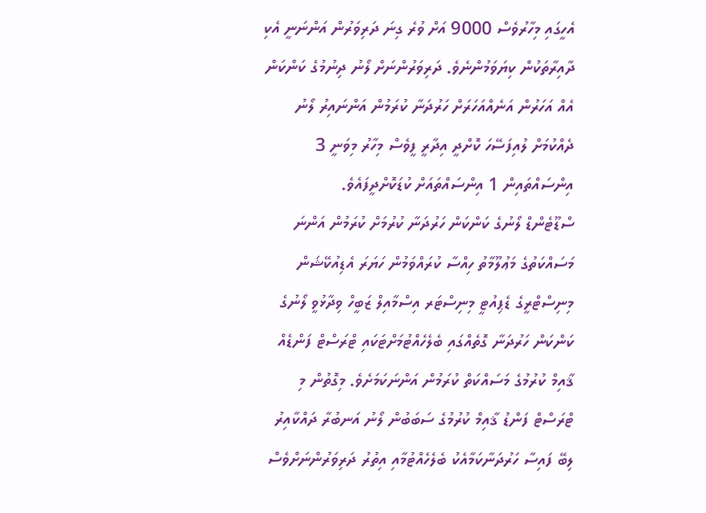އެހީގައި މިހާރުވެސް 9000 އަށް ވުރެ ގިނަ ދަރިވަރުން އަންނަނީ އެކި ދާއިރާތަކުން ކިޔަވަމުންނެވެ. ދަރިވަރުންނަށް ލޯނު ދިނުމުގެ ކަންކަން އެއް އަހަރުން އަނެއްއަހަރަށް ހަރުދަނާ ކުރަމުން އަންނައިރު ލޯނު ދެއްކުމަށް ލުއިފަސޭހަ ކޮށްދީ އިދާރީ ފީވެސް މިހާރު މިވަނީ 3 އިންސައްތައިން 1 އިންސައްތައަށް ކުޑަކޮށްދީފައެވެ.
ސްޑޫޓެންޑް ލޯނުގެ ކަންކަން ހަރުދަނާ ކުރުމަށް ކުރަމުން އަންނަ މަސައްކަތުގެ މަޢުލޫމާތު ހިއްސާ ކުރައްވަމުން ހަޔަރަ އެޑިއުކޭޝަން މިނިސްޓްރީގެ ޑެޕިއުޓީ މިނިސްޓަރ އިސްމާއިލް ޒަބީހް ވިދާޅުވީ ލޯނުގެ ކަންކަން ހަރުދަނާ ގޮތެއްގައި ބެލެހެއްޓުމަށްޓަކައި ޓްރަސްޓް ފަންޑެއް ޤާއިމް ކުރުމުގެ މަސައްކަތް ކުރަމުން އަންނަކަމަށެވެ. މިގޮތުން މި ޓްރަސްޓް ފަންޑު ޤާއިމް ކުރުމުގެ ސަބަބުން ލޯނު އަނބުރާ ދައްކާއިރު ލިބޭ ފައިސާ ހަރުދަނާކަމާއެކު ބެލެހެއްޓުމާއި އިތުރު ދަރިވަރުންނަށްވެސް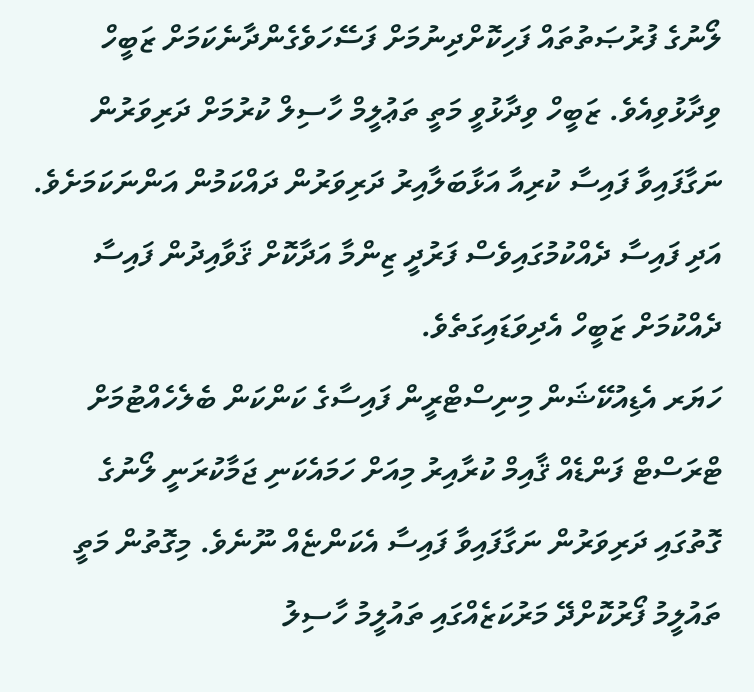ލޯނުގެ ފުރުޞަތުތައް ފަހިކޮށްދިނުމަށް ފަސޭހަވެގެންދާނެކަމަށް ޒަބީހް ވިދާޅުވިއެވެ. ޒަބީހް ވިދާޅުވީ މަތީ ތަޢުލީމް ހާސިލް ކުރުމަށް ދަރިވަރުން ނަގާފައިވާ ފައިސާ ކުރިއާ އަޅާބަލާއިރު ދަރިވަރުން ދައްކަމުން އަންނަކަމަށެވެ. އަދި ފައިސާ ދެއްކުމުގައިވެސް ފަރުދީ ޒިންމާ އަދާކޮށް ޤަވާއިދުން ފައިސާ ދެއްކުމަށް ޒަބީހް އެދިވަޑައިގަތެވެ.
ހަޔަރ އެޑިއުކޭޝަން މިނިސްޓްރީން ފައިސާގެ ކަންކަން ބެލެހެއްޓުމަށް ޓްރަސްޓް ފަންޑެއް ޤާއިމް ކުރާއިރު މިއަށް ހަމައެކަނި ޖަމާކުރަނީ ލޯނުގެ ގޮތުގައި ދަރިވަރުން ނަގާފައިވާ ފައިސާ އެކަންޏެއް ނޫނެވެ. މިގޮތުން މަތީ ތައުލީމު ފޯރުކޮށްދޭ މަރުކަޒެއްގައި ތައުލީމު ހާސިލު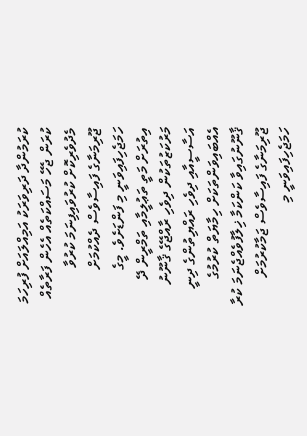ކުރަމުންދާ ދަރިވަރަކު އަމިއްލައަށް ފުރިހަމަ ކުރަން ޖެހޭ މަސައްކަތެއް އެހެން ފަރާތެއް މެދުވެރިކޮށް ކުރުވައިފިނަމަ ކުރުވާ ޖޫރިމަނާގެ ފައިސާވެސް ދެއްކުމަށް ހަމަޖެހިފައިވަނީ މި ފަންޑަށެވެ. މީގެ އިތުރަށް މަތީ ތަޢުލީމާއި ތަމްރީން ދޭ މަރުކަޒުތަކުން ދިވެހި ރާއްޖޭގެ ޤާނޫނު އަސާސީއާއި ދިވެހި ރައްޔިތުންގެ ދިނީ އެއްބައިވަންތަކަށް ހިމާޔަތް ކުރުމުގެ ޤާނޫނުގައިވާ ކަންކަމާ ޚިލާފުވެއްޖެނަމަ ކުރާ ޖޫރިމަނާގެ ފައިސާވެސް ޖަމާކުރުމަށް ހަމަޖެހިފައިވަނީ މި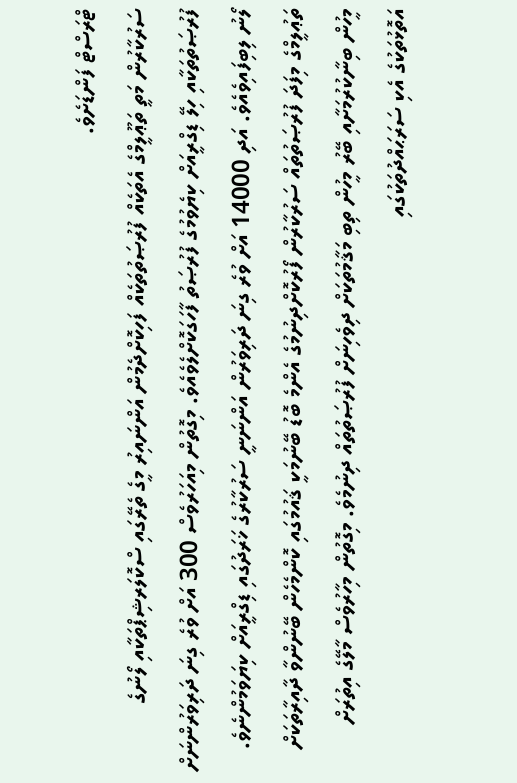ޓްރަސްޓް ފަންޑަށެވެ.
ސަރުކާރުން މަތީ ތަޢޫލީމްގެ އެތަކެއް ފުރުޞަތުތަކެއް ފަހިކޮށްދެމުން އަންނައިރު މީގެ ތެރޭގައި ސްކޮލަރޝިޕްތަކާއި ލޯނުގެ ފުރުޞަތުތަކާއި ހިލޭ ޑިގްރީއަށް ކިޔެވުމުގެ ފުރުޞަތު ފާހަގަކޮށްލެވެއެވެ. މިގޮތުން މިއަހަރުވެސް 300 އަށް ވުރެ ގިނަ ދަރިވަރުންނަށް ލޯނު ލިބިފައިވެއެވެ. އަދި 14000 އަށް ވުރެ ގިނަ ދަރިވަރުން އަންނަނީ ސަރުކާރުގެ ޚަރަދުގައި ޑިގްރީއަށް ކިޔަވަމުންނެވެ. ތަޢުލީމްގެ މިފަދަ ފުރުޞަތުތައް ސަރުކާރުން ފޯރުކޮށްދިނުމުގެ އެންމެ ބޮޑު ބޭނުމަކީ ޤައުމުގައި ކޮންމެހެން ބޭނުންވާ ދާއިރާތަކަށް މީހުން ބިނާކުރުމަށާއި ބޭރު މީހުން ތިބި މަޤާމުތަކަށް ދިވެހިނަށް ފުރުޞަތުތައް ދިނުމެވެ. މިގޮތުން މިހާރުވެސް މާލޭގެ އިތުރަށް އަތޮޅުތަކުގެ އެކި ސަރަޙައްދުތަކުގައި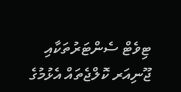ޓިވެޓް ސެންޓަރުތަކާއި ޖޫނިއަރ ކޮލްޖެތައް އެޅުމުގެ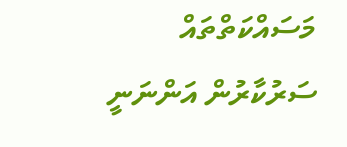މަސައްކަތްތައް ސަރުކާރުން އަންނަނީ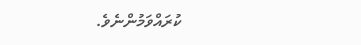ކުރައްވަމުންނެވެ.